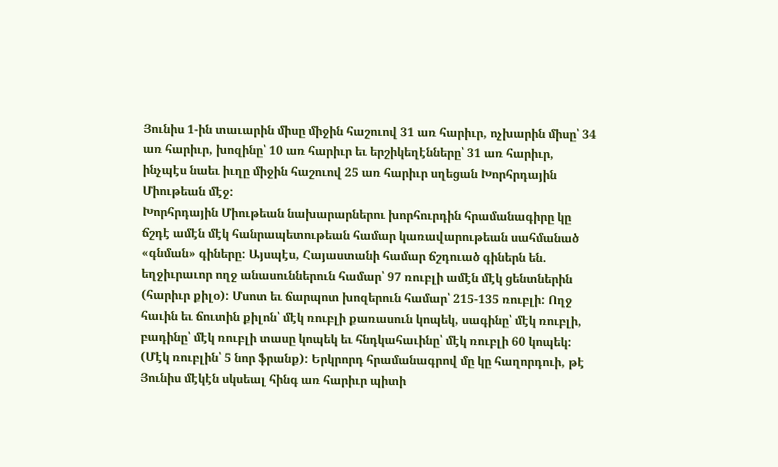Յունիս 1-ին տաւարին միսը միջին հաշուով 31 առ հարիւր, ոչխարին միսը՝ 34 առ հարիւր, խոզինը՝ 10 առ հարիւր եւ երշիկեղէնները՝ 31 առ հարիւր, ինչպէս նաեւ իւղը միջին հաշուով 25 առ հարիւր սղեցան Խորհրդային Միութեան մէջ:
Խորհրդային Միութեան նախարարներու խորհուրդին հրամանագիրը կը ճշդէ ամէն մէկ հանրապետութեան համար կառավարութեան սահմանած «գնման» գիները: Այսպէս, Հայաստանի համար ճշդուած գիներն են. եղջիւրաւոր ողջ անասուններուն համար՝ 97 ռուբլի ամէն մէկ ցենտներին (հարիւր քիլօ): Մսոտ եւ ճարպոտ խոզերուն համար՝ 215-135 ռուբլի: Ողջ հաւին եւ ճուտին քիլոն՝ մէկ ռուբլի քառասուն կոպեկ, սագինը՝ մէկ ռուբլի, բադինը՝ մէկ ռուբլի տասը կոպեկ եւ հնդկահաւինը՝ մէկ ռուբլի 60 կոպեկ: (Մէկ ռուբլին՝ 5 նոր ֆրանք): Երկրորդ հրամանագրով մը կը հաղորդուի, թէ Յունիս մէկէն սկսեալ հինգ առ հարիւր պիտի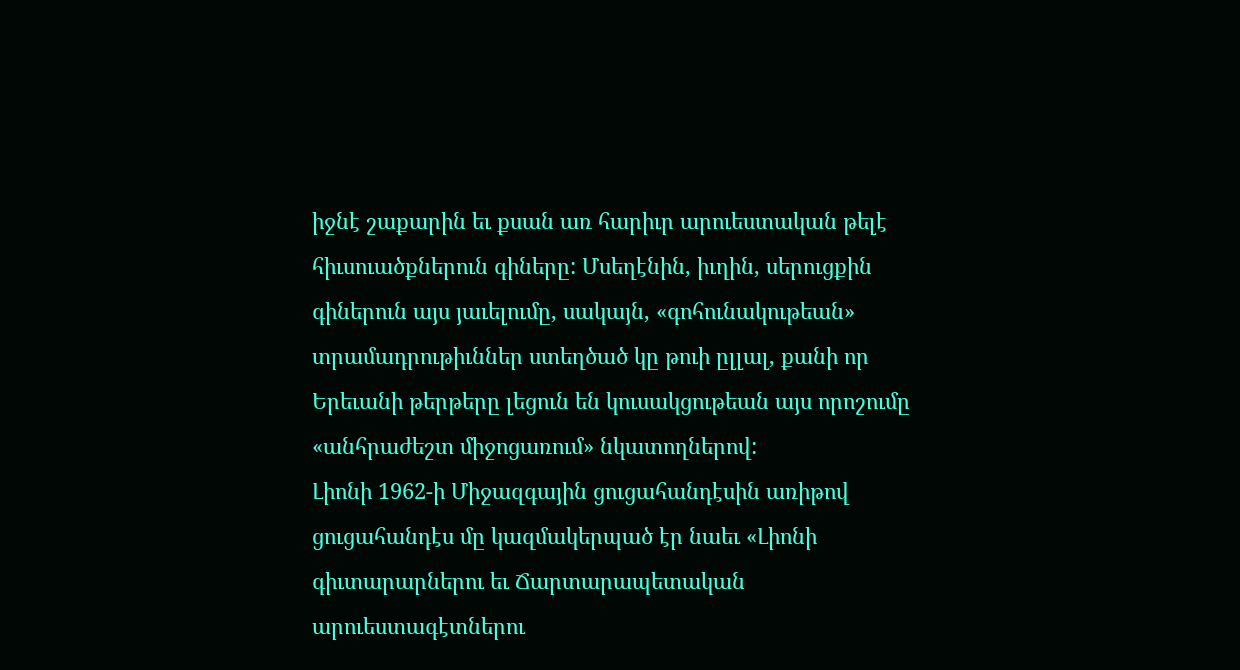իջնէ շաքարին եւ քսան առ հարիւր արուեստական թելէ հիւսուածքներուն գիները: Մսեղէնին, իւղին, սերուցքին գիներուն այս յաւելումը, սակայն, «գոհունակութեան» տրամադրութիւններ ստեղծած կը թուի ըլլալ, քանի որ Երեւանի թերթերը լեցուն են կուսակցութեան այս որոշումը «անհրաժեշտ միջոցառում» նկատողներով:
Լիոնի 1962-ի Միջազգային ցուցահանդէսին առիթով ցուցահանդէս մը կազմակերպած էր նաեւ «Լիոնի գիւտարարներու եւ Ճարտարապետական արուեստագէտներու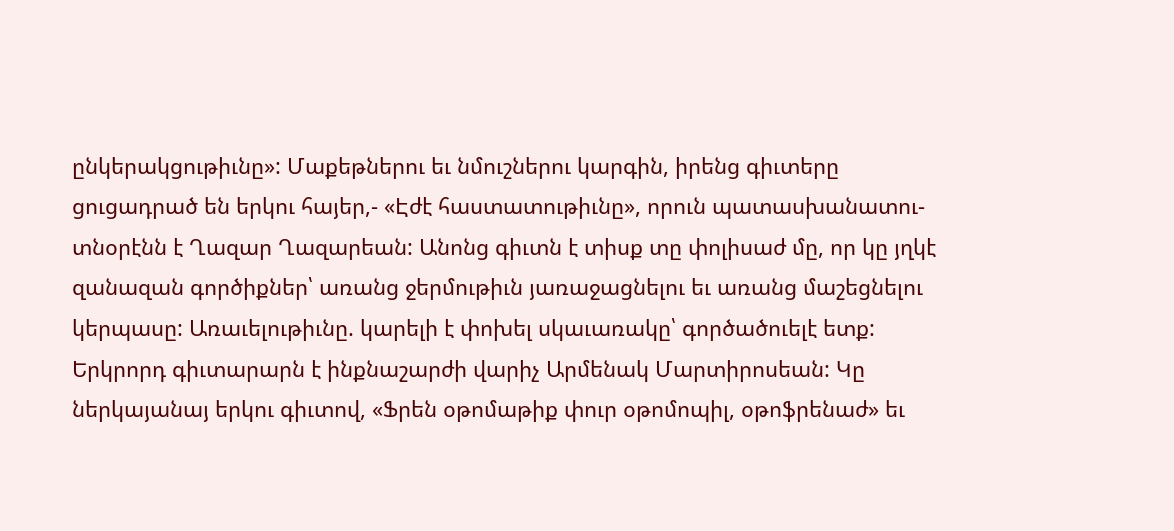ընկերակցութիւնը»: Մաքեթներու եւ նմուշներու կարգին, իրենց գիւտերը ցուցադրած են երկու հայեր,- «Էժէ հաստատութիւնը», որուն պատասխանատու-տնօրէնն է Ղազար Ղազարեան: Անոնց գիւտն է տիսք տը փոլիսաժ մը, որ կը յղկէ զանազան գործիքներ՝ առանց ջերմութիւն յառաջացնելու եւ առանց մաշեցնելու կերպասը: Առաւելութիւնը. կարելի է փոխել սկաւառակը՝ գործածուելէ ետք: Երկրորդ գիւտարարն է ինքնաշարժի վարիչ Արմենակ Մարտիրոսեան: Կը ներկայանայ երկու գիւտով, «Ֆրեն օթոմաթիք փուր օթոմոպիլ, օթոֆրենաժ» եւ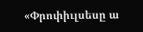«Փրոփիւլսեսը ա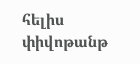հելիս փիվոթանթ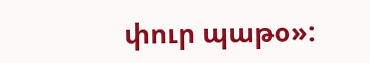փուր պաթօ»: